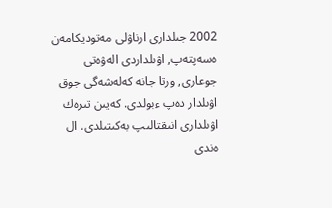2002 جىلدارى ارناۋلى مەتوديكامەن ەسەپتەپ, اۋىلداردى الەۋەتى جوعارى, ورتا جانە كەلەشەگى جوق اۋىلدار دەپ ءبولدى. كەيىن تىرەك اۋىلدارى انىقتالىپ بەكىتىلدى. ال ەندى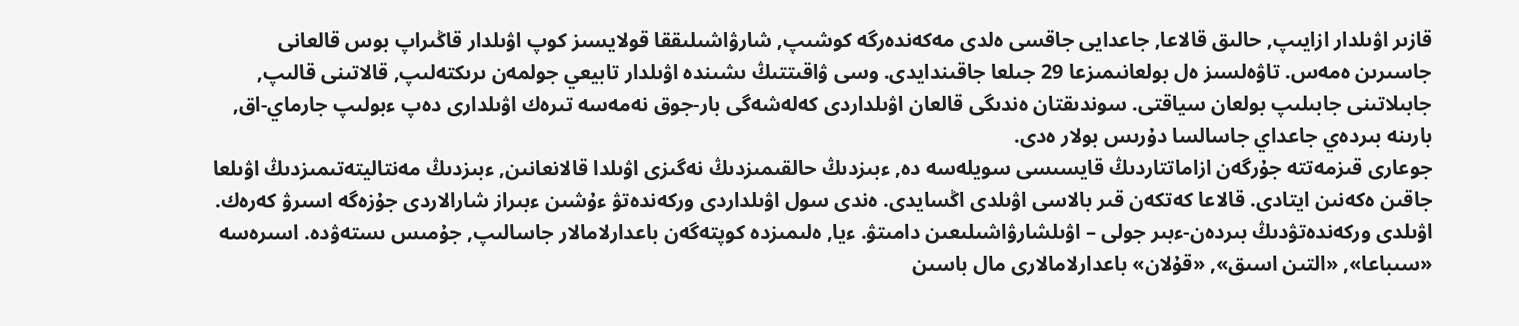قازىر اۋىلدار ازايىپ, حالىق قالاعا, جاعدايى جاقسى ەلدى مەكەندەرگە كوشىپ, شارۋاشىلىققا قولايسىز كوپ اۋىلدار قاڭىراپ بوس قالعانى جاسىرىن ەمەس. تاۋەلسىز ەل بولعانىمىزعا 29 جىلعا جاقىندايدى. وسى ۋاقىتتىڭ ىشىندە اۋىلدار تابيعي جولمەن ىرىكتەلىپ, قالاتىنى قالىپ, جابىلاتىنى جابىلىپ بولعان سياقتى. سوندىقتان ەندىگى قالعان اۋىلداردى كەلەشەگى بار-جوق نەمەسە تىرەك اۋىلدارى دەپ ءبولىپ جارماي-اق, بارىنە بىردەي جاعداي جاسالسا دۇرىس بولار ەدى.
جوعارى قىزمەتتە جۇرگەن ازاماتتاردىڭ قايسىسى سويلەسە دە, ءبىزدىڭ حالقىمىزدىڭ نەگىزى اۋىلدا قالانعانىن, ءبىزدىڭ مەنتاليتەتىمىزدىڭ اۋىلعا جاقىن ەكەنىن ايتادى. قالاعا كەتكەن قىر بالاسى اۋىلدى اڭسايدى. ەندى سول اۋىلداردى وركەندەتۋ ءۇشىن ءبىراز شارالاردى جۇزەگە اسىرۋ كەرەك. اۋىلدى وركەندەتۋدىڭ بىردەن-ءبىر جولى – اۋىلشارۋاشىلىعىن دامىتۋ. ءيا, ەلىمىزدە كوپتەگەن باعدارلامالار جاسالىپ, جۇمىس ىستەۋدە. اسىرەسە «سىباعا», «التىن اسىق», «قۇلان» باعدارلامالارى مال باسىن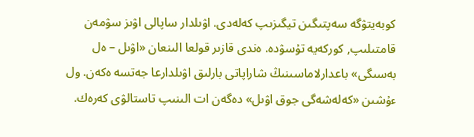كوبەيتۋگە سەپتىگىن تيگىزىپ كەلەدى. اۋىلدار ساپالى اۋىز سۋمەن قامتىلىپ, كوركەيە تۇسۋدە. ەندى قازىر قولعا الىنعان «اۋىل – ەل بەسىگى» باعدارلاماسىنىڭ شاراپاتى بارلىق اۋىلدارعا جەتسە ەكەن. ول ءۇشىن «كەلەشەگى جوق اۋىل» دەگەن ات الىنىپ تاستالۋى كەرەك.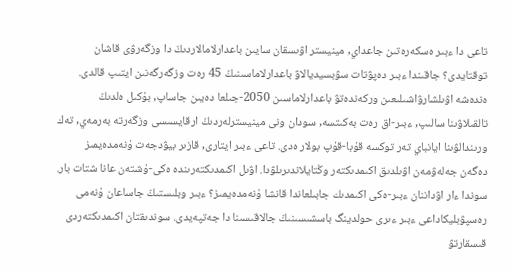تاعى دا ءبىر ەسكەرەتىن جاعداي, مينيستر اۋىسقان سايىن باعدارلامالاردىڭ دا وزگەرۋى قاشان توقتايدى؟ جاقىندا ءبىر دەپۋتات سۋبسيديالاۋ باعدارلاماسىنىڭ 45 رەت وزگەرگەنىن ايتىپ قالدى. ەندەشە اۋىلشارۋاشىلىعىن وركەندەتۋ باعدارلاماسىن 2050-جىلعا دەيىن جاساپ, بۇكىل ەلدىڭ تالقىلاۋىنا سالىپ, ءبىر-اق رەت بەكىتسە, سودان ونى مينيسترلەردىڭ ارقايسىسى وزگەرتە بەرمەي, تەك ورىندالۋىنا ايانباي تەر توكسە قۇبا-قۇپ بولار ەدى. تاعى ءبىر ايتارى, قازىر بيۋدجەت ۇنەمدەيمىز دەگەن جەلەۋمەن اۋىلدىق اكىمدىكتەر وڭتايلاندىرىلۋدا. اۋىل اكىمدىكتەرىندە ەكى-ۇشتەن عانا شتات بار. سوندا ءار اۋداننان ءبىر-ەكى اكىمدىك جابىلعاندا قانشا ۇنەمدەيمىز؟ ءبىر وبلىستىڭ جاساعان ۇنەمى رەسپۋبليكاداعى ءبىر ءىرى حولدينگ باسشىسىنىڭ جالاقىسىنا دا جەتپەيدى. سوندىقتان اكىمدىكتەردى قىسقارتۋ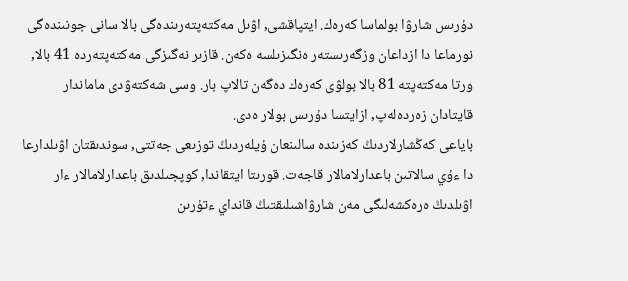دۇرىس شارۋا بولماسا كەرەك. ايتپاقشى, اۋىل مەكتەپتەرىندەگى بالا سانى جونىندەگى نورماعا دا ازداعان وزگەرىستەر ەنگىزىلسە ەكەن. قازىر نەگىزگى مەكتەپتەردە 41 بالا, ورتا مەكتەپتە 81 بالا بولۋى كەرەك دەگەن تالاپ بار. وسى شەكتەۋدى ماماندار قايتادان زەردەلەپ, ازايتسا دۇرىس بولار ەدى.
باياعى كەڭشارلاردىڭ كەزىندە سالىنعان ۇيلەردىڭ توزىعى جەتتى, سوندىقتان اۋىلدارعا دا ءۇي سالاتىن باعدارلامالار قاجەت. قورىتا ايتقاندا, كوپجىلدىق باعدارلامالار ءار اۋىلدىڭ ەرەكشەلىگى مەن شارۋاشىلىقتىڭ قانداي ءتۇرىن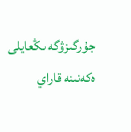جۇرگىزۋگە ىڭعايلى ەكەنىنە قاراي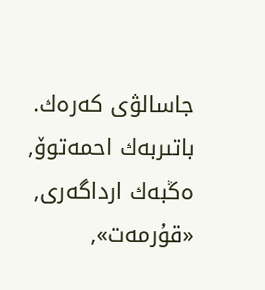جاسالۋى كەرەك.
باتىربەك احمەتوۆ,
ەڭبەك ارداگەرى, «قۇرمەت»,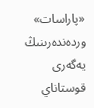«پاراسات» وردەندەرىنىڭ يەگەرى
قوستاناي